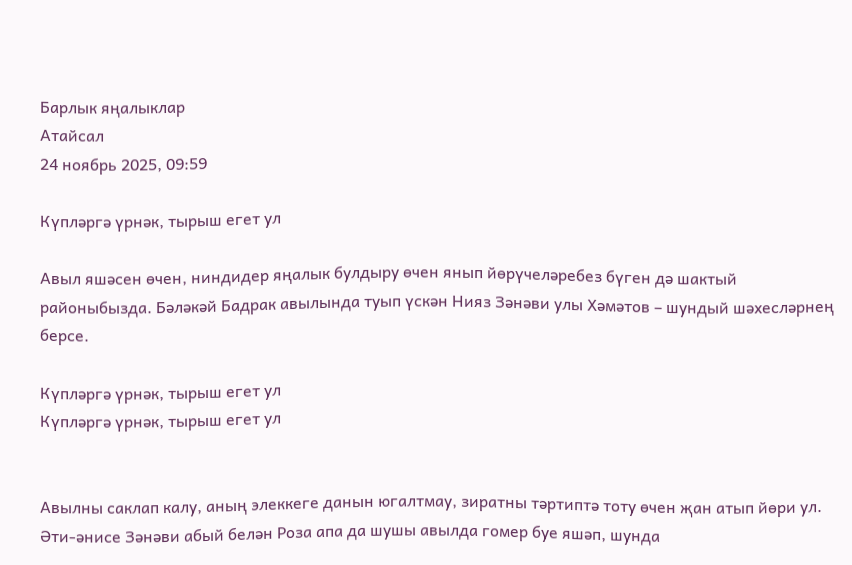Барлык яңалыклар
Атайсал
24 ноябрь 2025, 09:59

Күпләргә үрнәк, тырыш егет ул

Авыл яшәсен өчен, ниндидер яңалык булдыру өчен янып йөрүчеләребез бүген дә шактый районыбызда. Бәләкәй Бадрак авылында туып үскән Нияз Зәнәви улы Хәмәтов – шундый шәхесләрнең берсе.

Күпләргә үрнәк, тырыш егет ул
Күпләргә үрнәк, тырыш егет ул


Авылны саклап калу, аның элеккеге данын югалтмау, зиратны тәртиптә тоту өчен җан атып йөри ул. Әти-әнисе Зәнәви абый белән Роза апа да шушы авылда гомер буе яшәп, шунда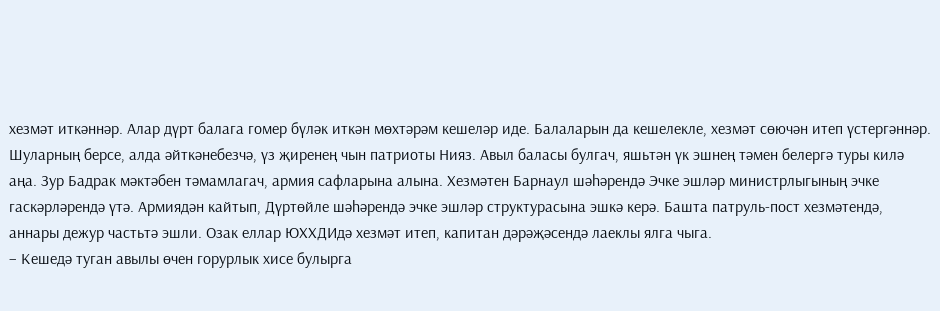хезмәт иткәннәр. Алар дүрт балага гомер бүләк иткән мөхтәрәм кешеләр иде. Балаларын да кешелекле, хезмәт сөючән итеп үстергәннәр. Шуларның берсе, алда әйткәнебезчә, үз җиренең чын патриоты Нияз. Авыл баласы булгач, яшьтән үк эшнең тәмен белергә туры килә аңа. Зур Бадрак мәктәбен тәмамлагач, армия сафларына алына. Хезмәтен Барнаул шәһәрендә Эчке эшләр министрлыгының эчке гаскәрләрендә үтә. Армиядән кайтып, Дүртөйле шәһәрендә эчке эшләр структурасына эшкә керә. Башта патруль-пост хезмәтендә, аннары дежур частьтә эшли. Озак еллар ЮХХДИдә хезмәт итеп, капитан дәрәҗәсендә лаеклы ялга чыга.
– Кешедә туган авылы өчен горурлык хисе булырга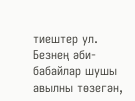тиештер ул. Безнең әби-бабайлар шушы авылны төзегән,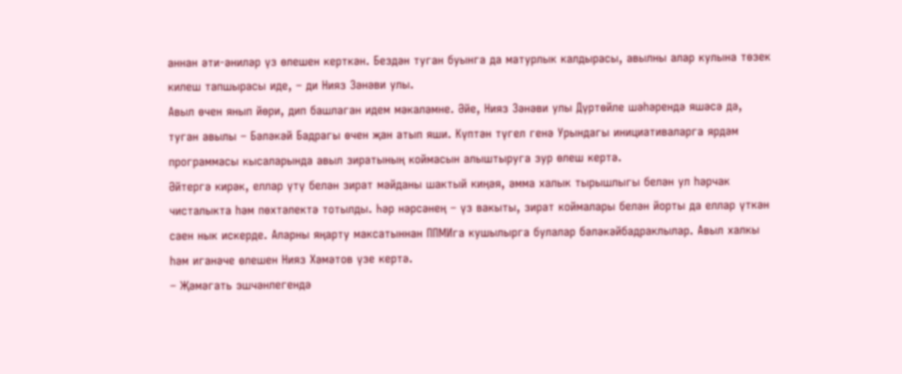аннан әти-әниләр үз өлешен керткән. Бездән туган буынга да матурлык калдырасы, авылны алар кулына төзек килеш тапшырасы иде, – ди Нияз Зәнәви улы.
Авыл өчен янып йөри, дип башлаган идем мәкаләмне. Әйе, Нияз Зәнәви улы Дүртөйле шәһәрендә яшәсә дә, туган авылы – Бәләкәй Бадрагы өчен җан атып яши. Күптән түгел генә Урындагы инициативаларга ярдәм программасы кысаларында авыл зиратының коймасын алыштыруга зур өлеш кертә.
Әйтергә кирәк, еллар үтү белән зират мәйданы шактый киңәя, әмма халык тырышлыгы белән ул һәрчак чисталыкта һәм пөхтәлектә тотылды. Һәр нәрсәнең – үз вакыты, зират коймалары белән йорты да еллар үткән саен нык искерде. Аларны яңарту максатыннан ППМИга кушылырга булалар бәләкәйбадраклылар. Авыл халкы һәм иганәче өлешен Нияз Хәмәтов үзе кертә.
– Җәмәгать эшчәнлегендә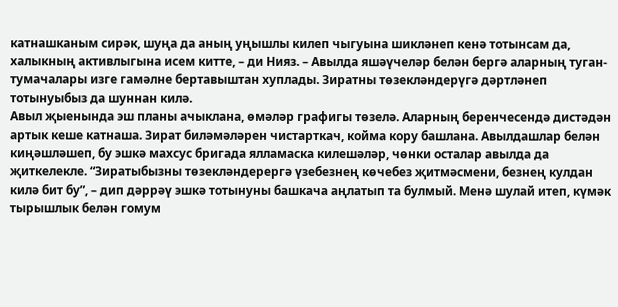катнашканым сирәк, шуңа да аның уңышлы килеп чыгуына шикләнеп кенә тотынсам да, халыкның активлыгына исем китте, – ди Нияз. – Авылда яшәүчеләр белән бергә аларның туган-тумачалары изге гамәлне бертавыштан хуплады. Зиратны төзекләндерүгә дәртләнеп тотынуыбыз да шуннан килә.
Авыл җыенында эш планы ачыклана, өмәләр графигы төзелә. Аларның беренчесендә дистәдән артык кеше катнаша. Зират биләмәләрен чистарткач, койма кору башлана. Авылдашлар белән киңәшләшеп, бу эшкә махсус бригада ялламаска килешәләр, чөнки осталар авылда да җиткелекле. “Зиратыбызны төзекләндерергә үзебезнең көчебез җитмәсмени, безнең кулдан килә бит бу”, – дип дәррәү эшкә тотынуны башкача аңлатып та булмый. Менә шулай итеп, күмәк тырышлык белән гомум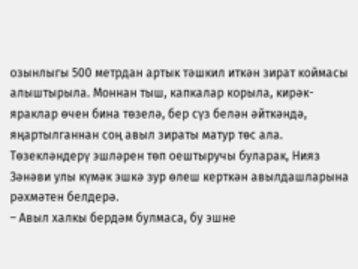озынлыгы 500 метрдан артык тәшкил иткән зират коймасы алыштырыла. Моннан тыш, капкалар корыла, кирәк-яраклар өчен бина төзелә, бер сүз белән әйткәндә, яңартылганнан соң авыл зираты матур төс ала.
Төзекләндерү эшләрен төп оештыручы буларак, Нияз Зәнәви улы күмәк эшкә зур өлеш керткән авылдашларына рәхмәтен белдерә.
– Авыл халкы бердәм булмаса, бу эшне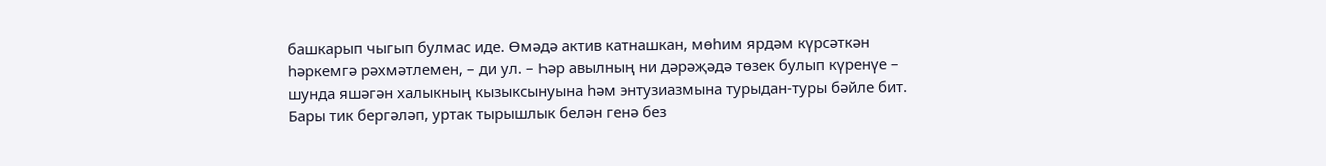башкарып чыгып булмас иде. Өмәдә актив катнашкан, мөһим ярдәм күрсәткән һәркемгә рәхмәтлемен, – ди ул. – Һәр авылның ни дәрәҗәдә төзек булып күренүе – шунда яшәгән халыкның кызыксынуына һәм энтузиазмына турыдан-туры бәйле бит. Бары тик бергәләп, уртак тырышлык белән генә без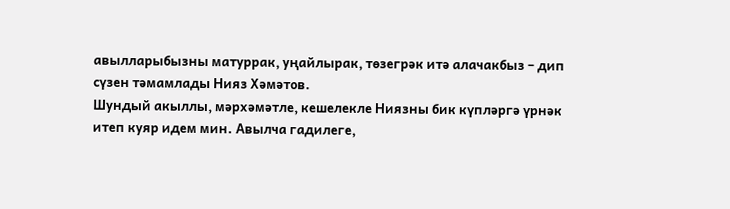авылларыбызны матуррак, уңайлырак, төзегрәк итә алачакбыз – дип сүзен тәмамлады Нияз Хәмәтов.
Шундый акыллы, мәрхәмәтле, кешелекле Ниязны бик күпләргә үрнәк итеп куяр идем мин. Авылча гадилеге,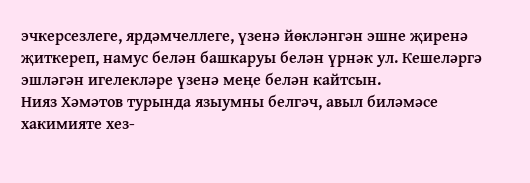эчкерсезлеге, ярдәмчеллеге, үзенә йөкләнгән эшне җиренә җиткереп, намус белән башкаруы белән үрнәк ул. Кешеләргә эшләгән игелекләре үзенә меңе белән кайтсын.
Нияз Хәмәтов турында языумны белгәч, авыл биләмәсе хакимияте хез-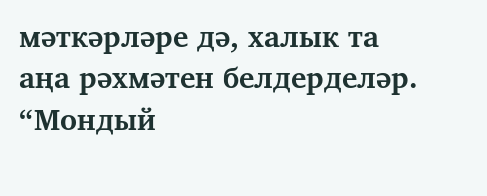мәткәрләре дә, халык та аңа рәхмәтен белдерделәр. “Мондый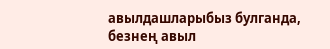авылдашларыбыз булганда, безнең авыл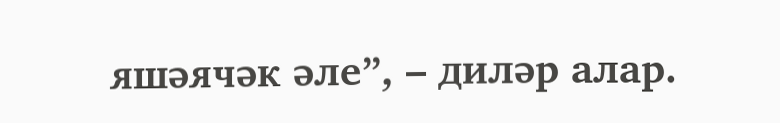яшәячәк әле”, – диләр алар.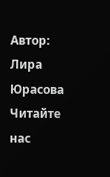Автор: Лира Юрасова
Читайте нас